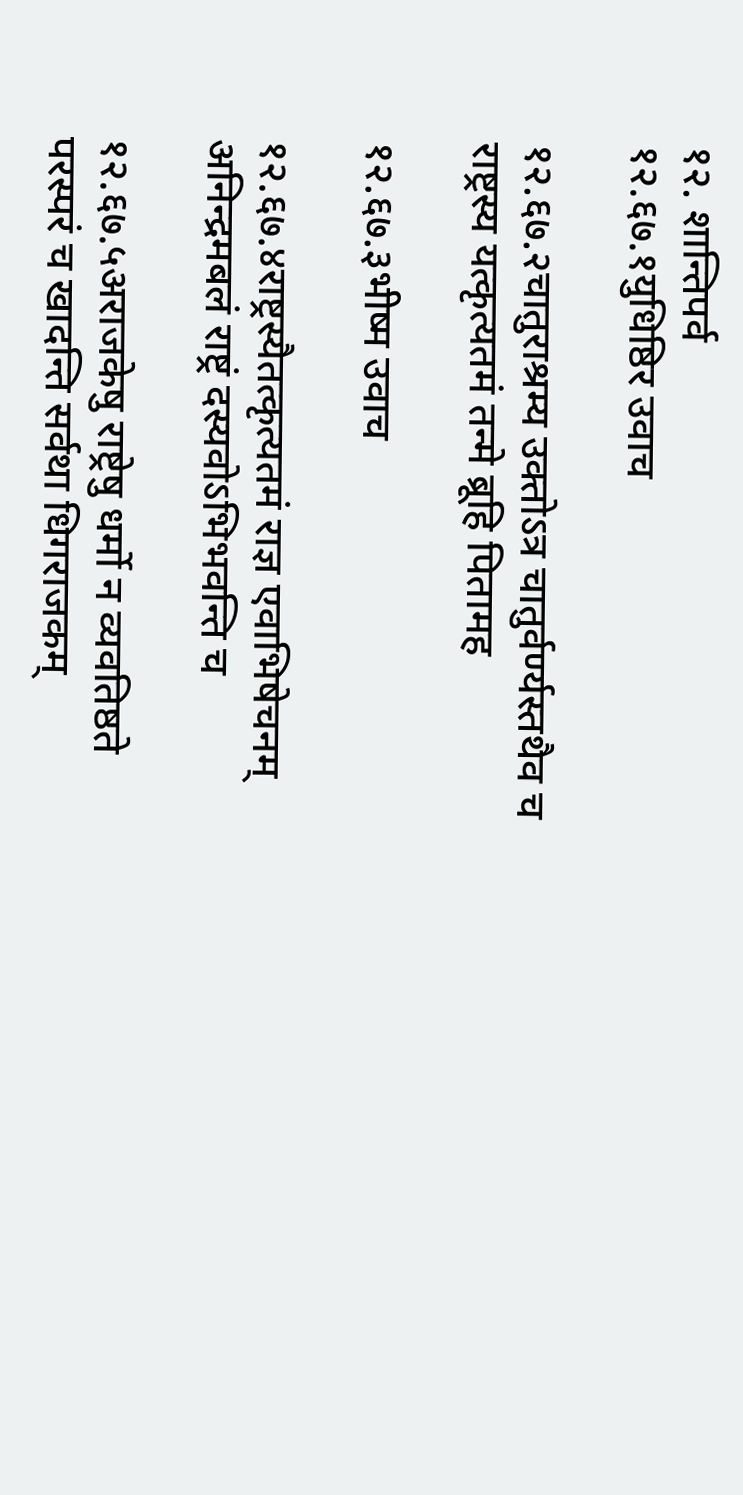१२. शान्तिपर्व
१२.६७.१युधिष्ठिर उवाच

१२.६७.२चातुराश्रम्य उक्तोऽत्र चातुर्वर्ण्यस्तथैव च
राष्ट्रस्य यत्कृत्यतमं तन्मे ब्रूहि पितामह

१२.६७.३भीष्म उवाच

१२.६७.४राष्ट्रस्यैतत्कृत्यतमं राज्ञ एवाभिषेचनम्
अनिन्द्रमबलं राष्ट्रं दस्यवोऽभिभवन्ति च

१२.६७.५अराजकेषु राष्ट्रेषु धर्मो न व्यवतिष्ठते
परस्परं च खादन्ति सर्वथा धिगराजकम्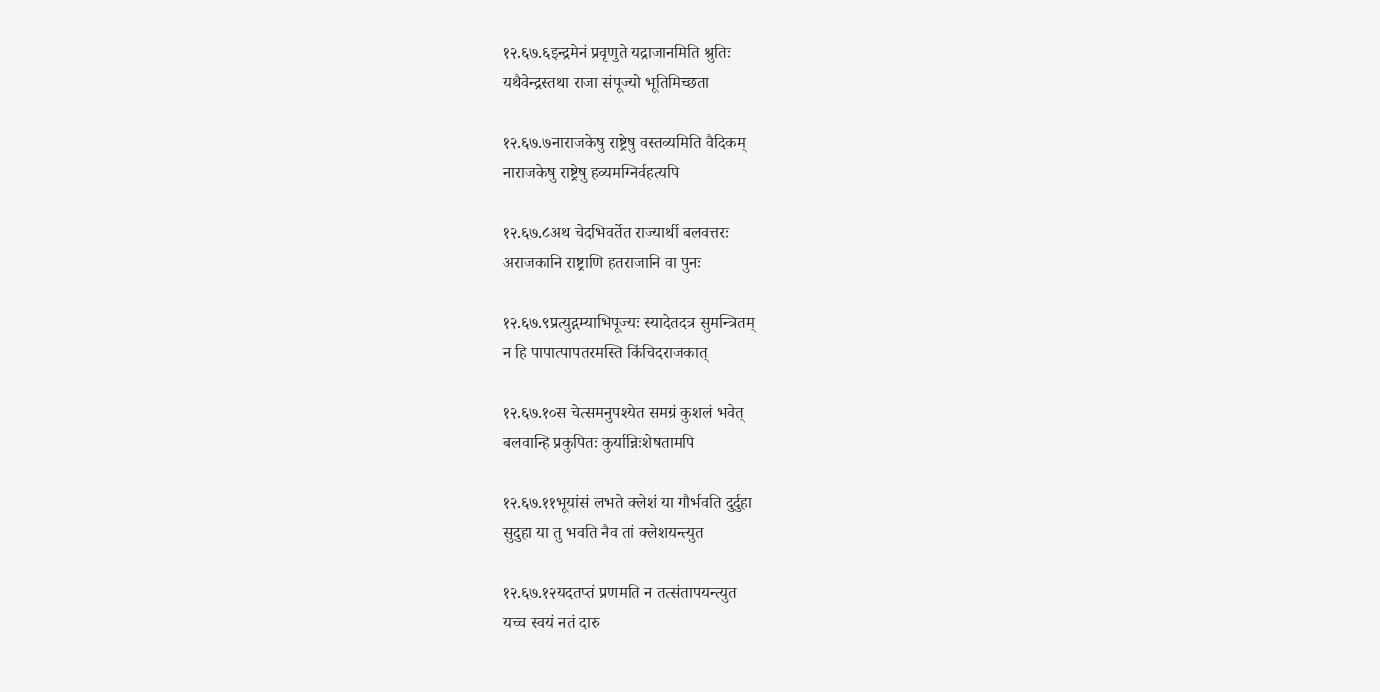१२.६७.६इन्द्रमेनं प्रवृणुते यद्राजानमिति श्रुतिः
यथैवेन्द्रस्तथा राजा संपूज्यो भूतिमिच्छता

१२.६७.७नाराजकेषु राष्ट्रेषु वस्तव्यमिति वैदिकम्
नाराजकेषु राष्ट्रेषु हव्यमग्निर्वहत्यपि

१२.६७.८अथ चेदभिवर्तेत राज्यार्थी बलवत्तरः
अराजकानि राष्ट्राणि हतराजानि वा पुनः

१२.६७.९प्रत्युद्गम्याभिपूज्यः स्यादेतदत्र सुमन्त्रितम्
न हि पापात्पापतरमस्ति किंचिदराजकात्

१२.६७.१०स चेत्समनुपश्येत समग्रं कुशलं भवेत्
बलवान्हि प्रकुपितः कुर्यान्निःशेषतामपि

१२.६७.११भूयांसं लभते क्लेशं या गौर्भवति दुर्दुहा
सुदुहा या तु भवति नैव तां क्लेशयन्त्युत

१२.६७.१२यदतप्तं प्रणमति न तत्संतापयन्त्युत
यच्च स्वयं नतं दारु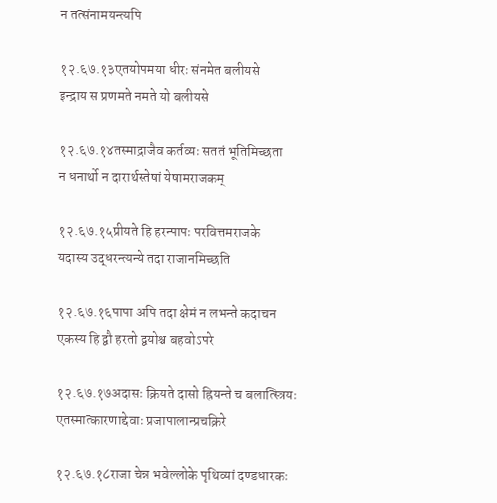न तत्संनामयन्त्यपि

१२.६७.१३एतयोपमया धीरः संनमेत बलीयसे
इन्द्राय स प्रणमते नमते यो बलीयसे

१२.६७.१४तस्माद्राजैव कर्तव्यः सततं भूतिमिच्छता
न धनार्थो न दारार्थस्तेषां येषामराजकम्

१२.६७.१५प्रीयते हि हरन्पापः परवित्तमराजके
यदास्य उद्धरन्त्यन्ये तदा राजानमिच्छति

१२.६७.१६पापा अपि तदा क्षेमं न लभन्ते कदाचन
एकस्य हि द्वौ हरतो द्वयोश्च बहवोऽपरे

१२.६७.१७अदासः क्रियते दासो ह्रियन्ते च बलात्स्त्रियः
एतस्मात्कारणाद्देवाः प्रजापालान्प्रचक्रिरे

१२.६७.१८राजा चेन्न भवेल्लोके पृथिव्यां दण्डधारकः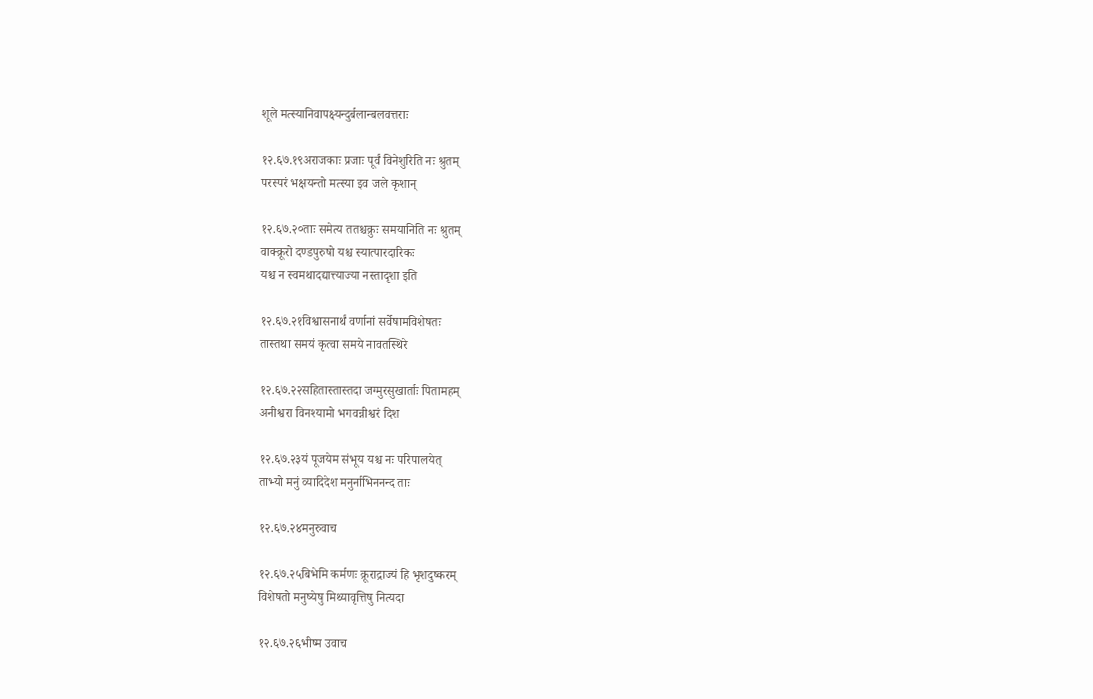शूले मत्स्यानिवापक्ष्यन्दुर्बलान्बलवत्तराः

१२.६७.१९अराजकाः प्रजाः पूर्वं विनेशुरिति नः श्रुतम्
परस्परं भक्षयन्तो मत्स्या इव जले कृशान्

१२.६७.२०ताः समेत्य ततश्चक्रुः समयानिति नः श्रुतम्
वाक्क्रूरो दण्डपुरुषो यश्च स्यात्पारदारिकः
यश्च न स्वमथादद्यात्त्याज्या नस्तादृशा इति

१२.६७.२१विश्वासनार्थं वर्णानां सर्वेषामविशेषतः
तास्तथा समयं कृत्वा समये नावतस्थिरे

१२.६७.२२सहितास्तास्तदा जग्मुरसुखार्ताः पितामहम्
अनीश्वरा विनश्यामो भगवन्नीश्वरं दिश

१२.६७.२३यं पूजयेम संभूय यश्च नः परिपालयेत्
ताभ्यो मनुं व्यादिदेश मनुर्नाभिननन्द ताः

१२.६७.२४मनुरुवाच

१२.६७.२५बिभेमि कर्मणः क्रूराद्राज्यं हि भृशदुष्करम्
विशेषतो मनुष्येषु मिथ्यावृत्तिषु नित्यदा

१२.६७.२६भीष्म उवाच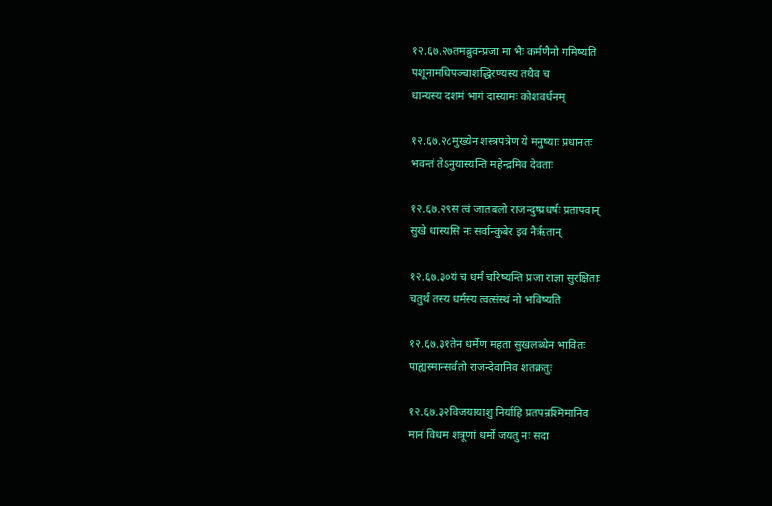१२.६७.२७तमब्रुवन्प्रजा मा भैः कर्मणैनो गमिष्यति
पशूनामधिपञ्चाशद्धिरण्यस्य तथैव च
धान्यस्य दशमं भागं दास्यामः कोशवर्धनम्

१२.६७.२८मुख्येन शस्त्रपत्रेण ये मनुष्याः प्रधानतः
भवन्तं तेऽनुयास्यन्ति महेन्द्रमिव देवताः

१२.६७.२९स त्वं जातबलो राजन्दुष्प्रधर्षः प्रतापवान्
सुखे धास्यसि नः सर्वान्कुबेर इव नैरृतान्

१२.६७.३०यं च धर्मं चरिष्यन्ति प्रजा राज्ञा सुरक्षिताः
चतुर्थं तस्य धर्मस्य त्वत्संस्थं नो भविष्यति

१२.६७.३१तेन धर्मेण महता सुखलब्धेन भावितः
पाह्यस्मान्सर्वतो राजन्देवानिव शतक्रतुः

१२.६७.३२विजयायाशु निर्याहि प्रतपन्रश्मिमानिव
मानं विधम शत्रूणां धर्मो जयतु नः सदा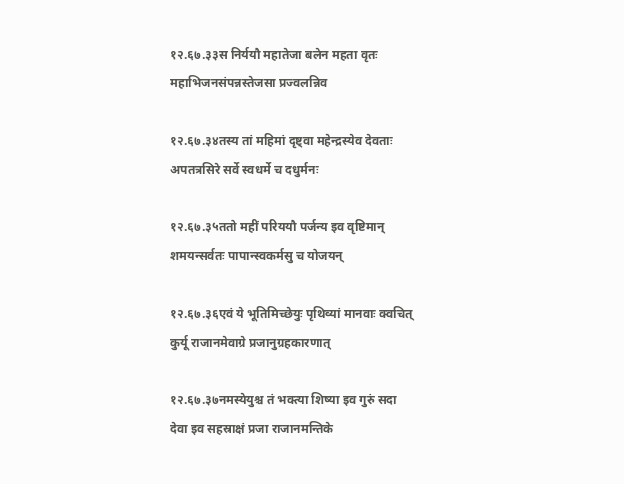१२.६७.३३स निर्ययौ महातेजा बलेन महता वृतः
महाभिजनसंपन्नस्तेजसा प्रज्वलन्निव

१२.६७.३४तस्य तां महिमां दृष्ट्वा महेन्द्रस्येव देवताः
अपतत्रसिरे सर्वे स्वधर्मे च दधुर्मनः

१२.६७.३५ततो महीं परिययौ पर्जन्य इव वृष्टिमान्
शमयन्सर्वतः पापान्स्वकर्मसु च योजयन्

१२.६७.३६एवं ये भूतिमिच्छेयुः पृथिव्यां मानवाः क्वचित्
कुर्यू राजानमेवाग्रे प्रजानुग्रहकारणात्

१२.६७.३७नमस्येयुश्च तं भक्त्या शिष्या इव गुरुं सदा
देवा इव सहस्राक्षं प्रजा राजानमन्तिके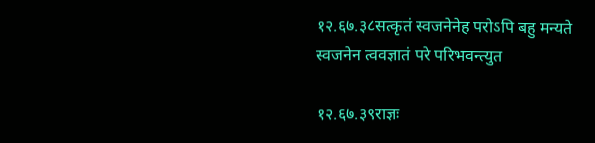१२.६७.३८सत्कृतं स्वजनेनेह परोऽपि बहु मन्यते
स्वजनेन त्ववज्ञातं परे परिभवन्त्युत

१२.६७.३९राज्ञः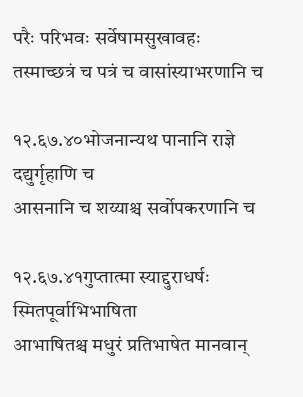परैः परिभवः सर्वेषामसुखावहः
तस्माच्छत्रं च पत्रं च वासांस्याभरणानि च

१२.६७.४०भोजनान्यथ पानानि राज्ञे दद्युर्गृहाणि च
आसनानि च शय्याश्च सर्वोपकरणानि च

१२.६७.४१गुप्तात्मा स्याद्दुराधर्षः स्मितपूर्वाभिभाषिता
आभाषितश्च मधुरं प्रतिभाषेत मानवान्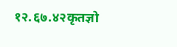१२.६७.४२कृतज्ञो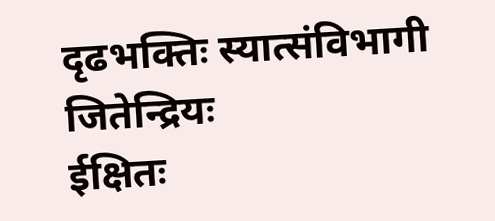दृढभक्तिः स्यात्संविभागी जितेन्द्रियः
ईक्षितः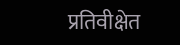प्रतिवीक्षेत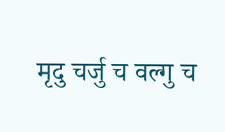मृदु चर्जु च वल्गु च